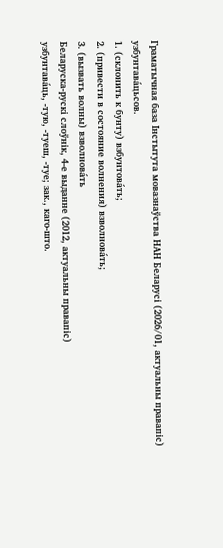Граматычная база Інстытута мовазнаўства НАН Беларусі (2026/01, актуальны правапіс)
узбунтава́цьсов.
1. (склонить к бунту) взбунтова́ть;
2. (привести в состояние волнения) взволнова́ть;
3. (вызвать волны) взволнова́ть
Беларуска-рускі слоўнік, 4-е выданне (2012, актуальны правапіс)
узбунтава́ць, ‑тую, ‑туеш, ‑туе; зак., каго-што.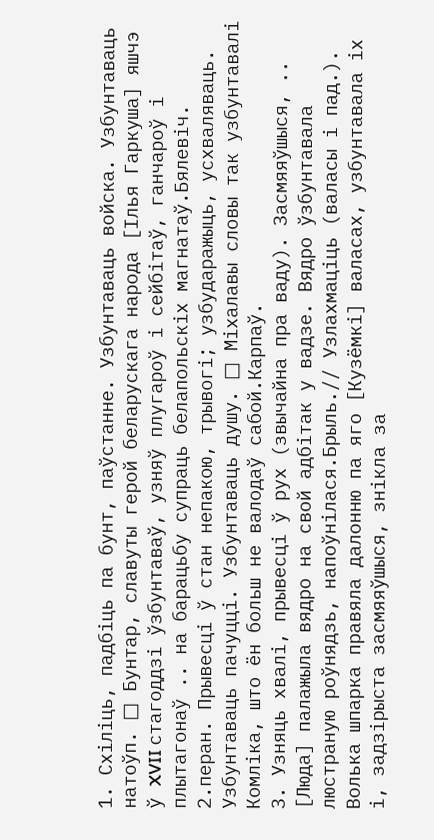1. Схіліць, падбіць па бунт, паўстанне. Узбунтаваць войска. Узбунтаваць натоўп. □ Бунтар, славуты герой беларускага народа [Ілья Гаркуша] яшчэ ў XVII стагоддзі ўзбунтаваў, узняў плугароў і сейбітаў, ганчароў і плытагонаў .. на барацьбу супраць белапольскіх магнатаў.Бялевіч.
2.перан. Прывесці ў стан непакою, трывогі; узбударажыць, усхваляваць. Узбунтаваць пачуцці. Узбунтаваць душу. □ Міхалавы словы так узбунтавалі Комліка, што ён больш не валодаў сабой.Карпаў.
3. Узняць хвалі, прывесці ў рух (звычайна пра ваду). Засмяяўшыся, .. [Люда] палажыла вядро на свой адбітак у вадзе. Вядро ўзбунтавала люстраную роўнядзь, напоўнілася.Брыль.// Узлахмаціць (валасы і пад.). Волька шпарка правяла далонню па яго [Кузёмкі] валасах, узбунтавала іх і, задзірыста засмяяўшыся, знікла за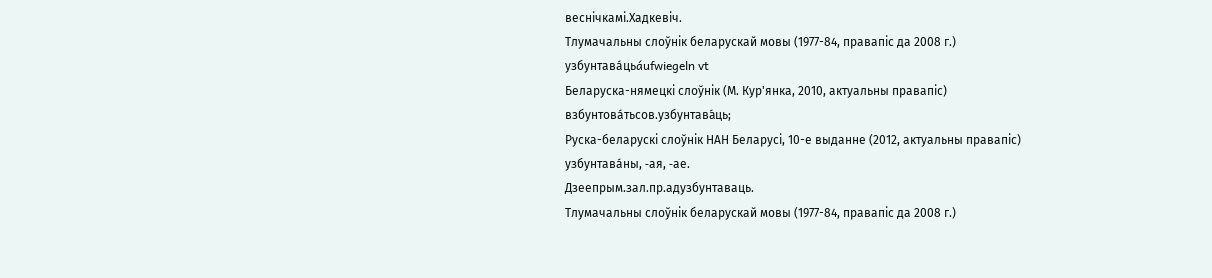веснічкамі.Хадкевіч.
Тлумачальны слоўнік беларускай мовы (1977-84, правапіс да 2008 г.)
узбунтава́цьáufwiegeln vt
Беларуска-нямецкі слоўнік (М. Кур'янка, 2010, актуальны правапіс)
взбунтова́тьсов.узбунтава́ць;
Руска-беларускі слоўнік НАН Беларусі, 10-е выданне (2012, актуальны правапіс)
узбунтава́ны, ‑ая, ‑ае.
Дзеепрым.зал.пр.адузбунтаваць.
Тлумачальны слоўнік беларускай мовы (1977-84, правапіс да 2008 г.)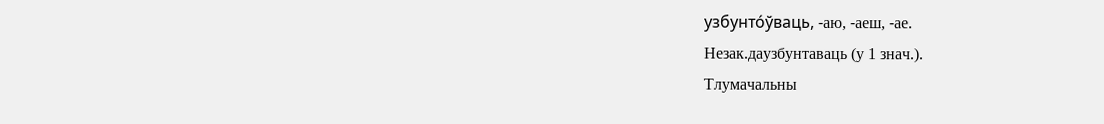узбунто́ўваць, ‑аю, ‑аеш, ‑ае.
Незак.даузбунтаваць (у 1 знач.).
Тлумачальны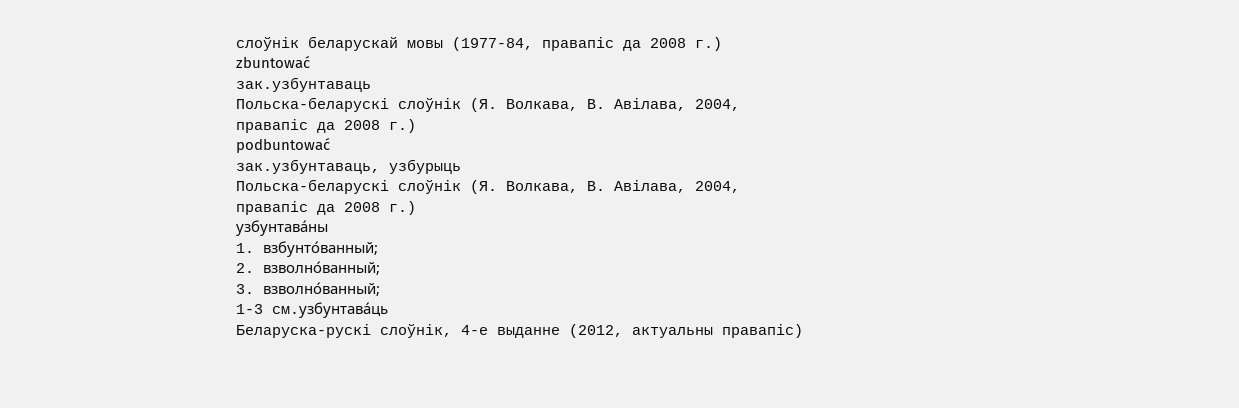слоўнік беларускай мовы (1977-84, правапіс да 2008 г.)
zbuntować
зак.узбунтаваць
Польска-беларускі слоўнік (Я. Волкава, В. Авілава, 2004, правапіс да 2008 г.)
podbuntować
зак.узбунтаваць, узбурыць
Польска-беларускі слоўнік (Я. Волкава, В. Авілава, 2004, правапіс да 2008 г.)
узбунтава́ны
1. взбунто́ванный;
2. взволно́ванный;
3. взволно́ванный;
1-3 см.узбунтава́ць
Беларуска-рускі слоўнік, 4-е выданне (2012, актуальны правапіс)